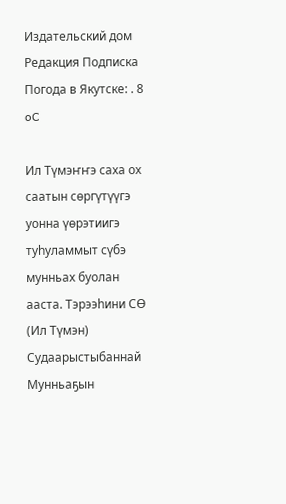Издательский дом Редакция Подписка
Погода в Якутске: . 8 oC

Ил Түмэҥҥэ саха ох саатын сөргүтүүгэ уонна үөрэтиигэ туһуламмыт сүбэ мунньах буолан ааста. Тэрээһини СӨ (Ил Түмэн) Судаарыстыбаннай Мунньаҕын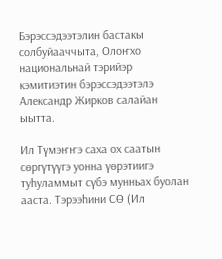Бэрэссэдээтэлин бастакы солбуйааччыта, Олоҥхо национальнай тэрийэр кэмитиэтин бэрэссэдээтэлэ Александр Жирков салайан ыытта.

Ил Түмэҥҥэ саха ох саатын сөргүтүүгэ уонна үөрэтиигэ туһуламмыт сүбэ мунньах буолан ааста. Тэрээһини СӨ (Ил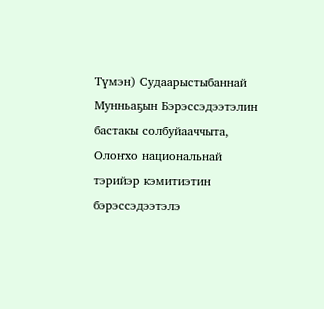Түмэн) Судаарыстыбаннай Мунньаҕын Бэрэссэдээтэлин бастакы солбуйааччыта, Олоҥхо национальнай тэрийэр кэмитиэтин бэрэссэдээтэлэ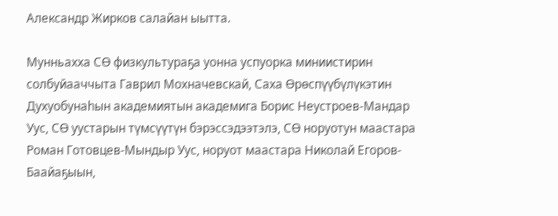Александр Жирков салайан ыытта.

Мунньахха СӨ физкультураҕа уонна успуорка миниистирин солбуйааччыта Гаврил Мохначевскай, Саха Өрөспүүбүлүкэтин Духуобунаһын академиятын академига Борис Неустроев-Мандар Уус, СӨ уустарын түмсүүтүн бэрэссэдээтэлэ, СӨ норуотун маастара Роман Готовцев-Мындыр Уус, норуот маастара Николай Егоров-Баайаҕыын,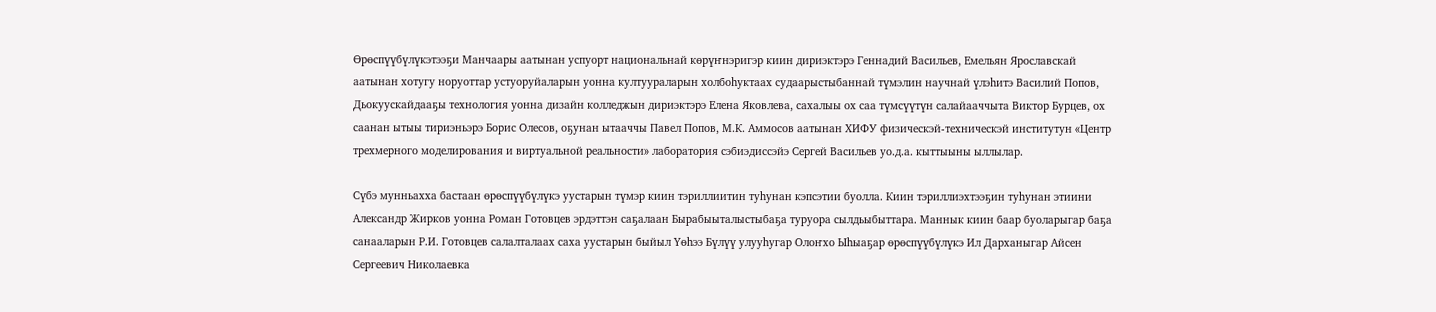Өрөспүүбүлүкэтээҕи Манчаары аатынан успуорт национальнай көрүҥнэригэр киин дириэктэрэ Геннадий Васильев, Емельян Ярославскай аатынан хотугу норуоттар устуоруйаларын уонна култуураларын холбоһуктаах судаарыстыбаннай түмэлин научнай үлэһитэ Василий Попов, Дьокуускайдааҕы технология уонна дизайн колледжын дириэктэрэ Елена Яковлева, сахалыы ох саа түмсүүтүн салайааччыта Виктор Бурцев, ох саанан ытыы тириэньэрэ Борис Олесов, оҕунан ытааччы Павел Попов, М.К. Аммосов аатынан ХИФУ физическэй-техническэй институтун «Центр трехмерного моделирования и виртуальной реальности» лаборатория сэбиэдиссэйэ Сергей Васильев уо.д.а. кыттыыны ыллылар.

Сүбэ мунньахха бастаан өрөспүүбүлүкэ уустарын түмэр киин тэриллиитин туһунан кэпсэтии буолла. Киин тэриллиэхтээҕин туһунан этиини Александр Жирков уонна Роман Готовцев эрдэттэн саҕалаан Бырабыыталыстыбаҕа туруора сылдьыбыттара. Маннык киин баар буоларыгар баҕа санааларын Р.И. Готовцев салалталаах саха уустарын быйыл Үөһээ Бүлүү улууһугар Олоҥхо Ыһыаҕар өрөспүүбүлүкэ Ил Дарханыгар Айсен Сергеевич Николаевка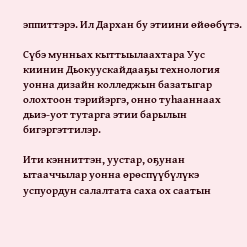эппиттэрэ. Ил Дархан бу этиини өйөөбүтэ.

Сүбэ мунньах кыттыылаахтара Уус киинин Дьокуускайдааҕы технология уонна дизайн колледжын базатыгар олохтоон тэрийэргэ, онно туһааннаах дьиэ-уот тутарга этии барылын бигэргэттилэр.

Ити кэнниттэн, уустар, оҕунан ытааччылар уонна өрөспүүбүлүкэ успуордун салалтата саха ох саатын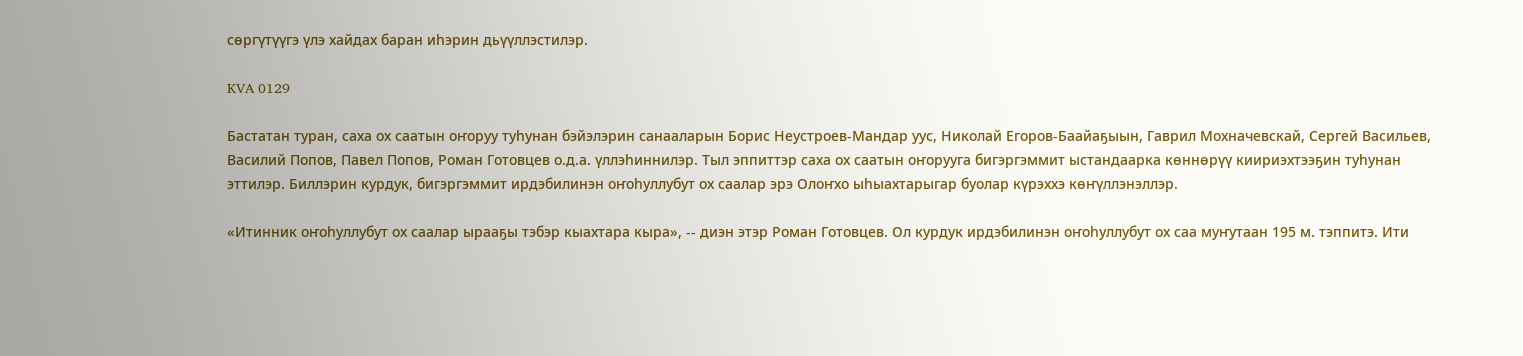сөргүтүүгэ үлэ хайдах баран иһэрин дьүүллэстилэр.

KVA 0129

Бастатан туран, саха ох саатын оҥоруу туһунан бэйэлэрин санааларын Борис Неустроев-Мандар уус, Николай Егоров-Баайаҕыын, Гаврил Мохначевскай, Сергей Васильев, Василий Попов, Павел Попов, Роман Готовцев о.д.а. үллэһиннилэр. Тыл эппиттэр саха ох саатын оҥорууга бигэргэммит ыстандаарка көннөрүү киириэхтээҕин туһунан эттилэр. Биллэрин курдук, бигэргэммит ирдэбилинэн оҥоһуллубут ох саалар эрэ Олоҥхо ыһыахтарыгар буолар күрэххэ көҥүллэнэллэр.

«Итинник оҥоһуллубут ох саалар ырааҕы тэбэр кыахтара кыра», -- диэн этэр Роман Готовцев. Ол курдук ирдэбилинэн оҥоһуллубут ох саа муҥутаан 195 м. тэппитэ. Ити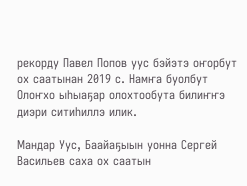рекорду Павел Попов уус бэйэтэ оҥорбут ох саатынан 2019 с. Намҥа буолбут Олоҥхо ыһыаҕар олохтообута билиҥҥэ диэри ситиһиллэ илик.

Мандар Уус, Баайаҕыын уонна Сергей Васильев саха ох саатын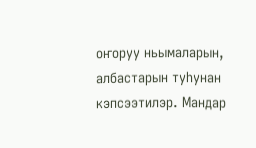оҥоруу ньымаларын, албастарын туһунан кэпсээтилэр. Мандар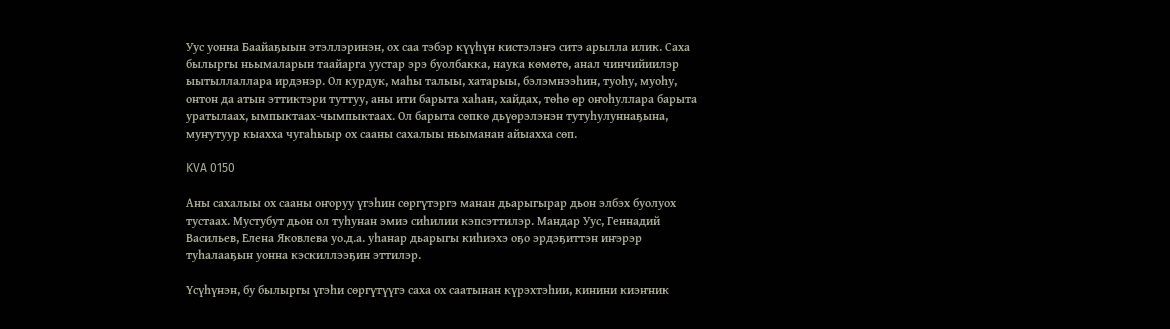Уус уонна Баайаҕыын этэллэринэн, ох саа тэбэр күүһүн кистэлэҥэ ситэ арылла илик. Саха былыргы ньымаларын таайарга уустар эрэ буолбакка, наука көмөтө, анал чинчийиилэр ыытыллаллара ирдэнэр. Ол курдук, маһы талыы, хатарыы, бэлэмнээһин, туоһу, муоһу, онтон да атын эттиктэри туттуу, аны ити барыта хаһан, хайдах, төһө өр оҥоһуллара барыта уратылаах, ымпыктаах-чымпыктаах. Ол барыта сөпкө дьүөрэлэнэн тутуһулуннаҕына, муҥутуур кыахха чугаһыыр ох сааны сахалыы ньыманан айыахха сөп.

KVA 0150

Аны сахалыы ох сааны оҥоруу үгэһин сөргүтэргэ манан дьарыгырар дьон элбэх буолуох тустаах. Мустубут дьон ол туһунан эмиэ сиһилии кэпсэттилэр. Мандар Уус, Геннадий Васильев, Елена Яковлева уо.д.а. уһанар дьарыгы киһиэхэ оҕо эрдэҕиттэн иҥэрэр туһалааҕын уонна кэскиллээҕин эттилэр.

Үсүһүнэн, бу былыргы үгэһи сөргүтүүгэ саха ох саатынан күрэхтэһии, кинини киэҥник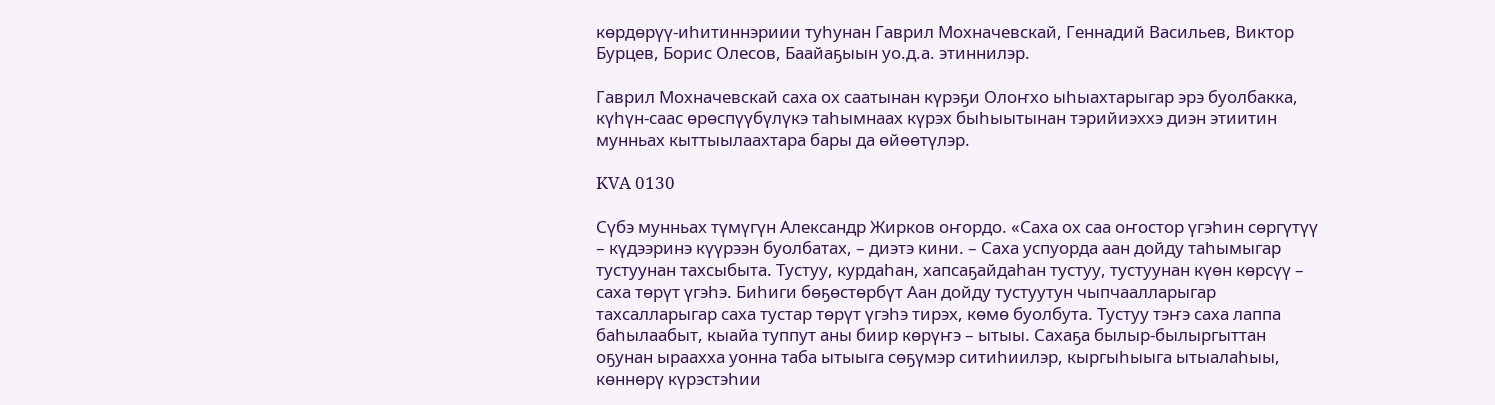көрдөрүү-иһитиннэриии туһунан Гаврил Мохначевскай, Геннадий Васильев, Виктор Бурцев, Борис Олесов, Баайаҕыын уо.д.а. этиннилэр.

Гаврил Мохначевскай саха ох саатынан күрэҕи Олоҥхо ыһыахтарыгар эрэ буолбакка, күһүн-саас өрөспүүбүлүкэ таһымнаах күрэх быһыытынан тэрийиэххэ диэн этиитин мунньах кыттыылаахтара бары да өйөөтүлэр.

KVA 0130

Сүбэ мунньах түмүгүн Александр Жирков оҥордо. «Саха ох саа оҥостор үгэһин сөргүтүү – күдээринэ күүрээн буолбатах, – диэтэ кини. – Саха успуорда аан дойду таһымыгар тустуунан тахсыбыта. Тустуу, курдаһан, хапсаҕайдаһан тустуу, тустуунан күөн көрсүү – саха төрүт үгэһэ. Биһиги бөҕөстөрбүт Аан дойду тустуутун чыпчаалларыгар тахсалларыгар саха тустар төрүт үгэһэ тирэх, көмө буолбута. Тустуу тэҥэ саха лаппа баһылаабыт, кыайа туппут аны биир көрүҥэ – ытыы. Сахаҕа былыр-былыргыттан оҕунан ыраахха уонна таба ытыыга сөҕүмэр ситиһиилэр, кыргыһыыга ытыалаһыы, көннөрү күрэстэһии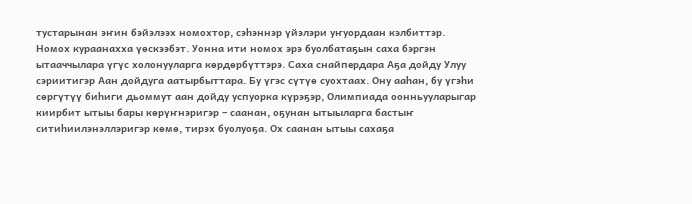тустарынан эҥин бэйэлээх номохтор, сэһэннэр үйэлэри уҥуордаан кэлбиттэр. Номох кураанахха үөскээбэт. Уонна ити номох эрэ буолбатаҕын саха бэргэн ытааччылара үгүс холонууларга көрдөрбүттэрэ. Саха снайпердара Аҕа дойду Улуу сэриитигэр Аан дойдуга аатырбыттара. Бу үгэс сүтүө суохтаах. Ону ааһан, бу үгэһи сөргүтүү биһиги дьоммут аан дойду успуорка күрэҕэр, Олимпиада оонньууларыгар киирбит ытыы бары көрүҥнэригэр – саанан, оҕунан ытыыларга бастыҥ ситиһиилэнэллэригэр көмө, тирэх буолуоҕа. Ох саанан ытыы сахаҕа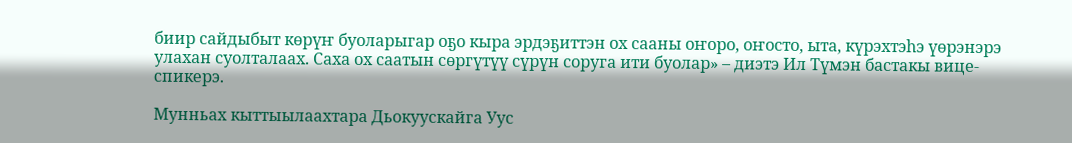биир сайдыбыт көрүҥ буоларыгар оҕо кыра эрдэҕиттэн ох сааны оҥоро, оҥосто, ыта, күрэхтэһэ үөрэнэрэ улахан суолталаах. Саха ох саатын сөргүтүү сүрүн соруга ити буолар» – диэтэ Ил Түмэн бастакы вице-спикерэ.

Мунньах кыттыылаахтара Дьокуускайга Уус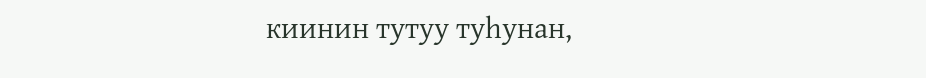киинин тутуу туһунан,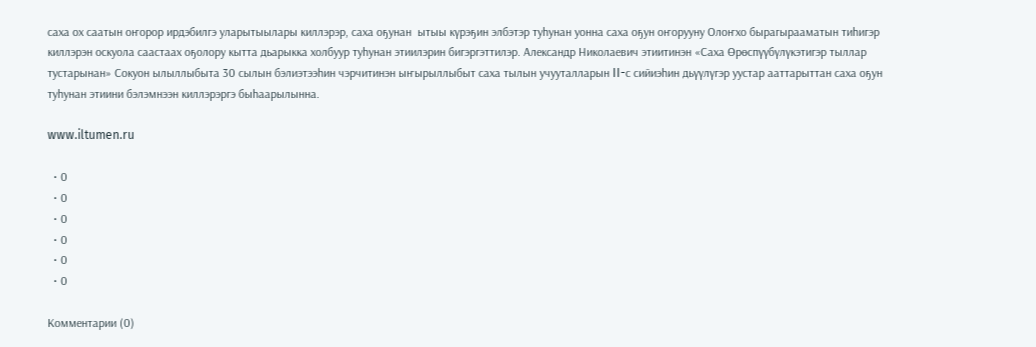саха ох саатын оҥорор ирдэбилгэ уларытыылары киллэрэр, саха оҕунан  ытыы күрэҕин элбэтэр туһунан уонна саха оҕун оҥорууну Олоҥхо бырагырааматын тиһигэр киллэрэн оскуола саастаах оҕолору кытта дьарыкка холбуур туһунан этиилэрин бигэргэттилэр. Александр Николаевич этиитинэн «Саха Өрөспүүбүлүкэтигэр тыллар тустарынан» Сокуон ылыллыбыта 30 сылын бэлиэтээһин чэрчитинэн ыҥырыллыбыт саха тылын учууталларын II-с сийиэһин дьүүлүгэр уустар ааттарыттан саха оҕун туһунан этиини бэлэмнээн киллэрэргэ быһаарылынна.

www.iltumen.ru

  • 0
  • 0
  • 0
  • 0
  • 0
  • 0

Комментарии (0)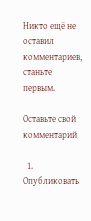Никто ещё не оставил комментариев, станьте первым.

Оставьте свой комментарий

  1. Опубликовать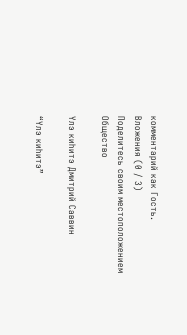комментарий как Гость.
Вложения (0 / 3)
Поделитесь своим местоположением
Общество

Үлэ киһитэ Дмитрий Саввин

“Үлэ киһитэ”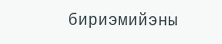бириэмийэны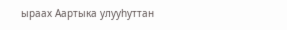ыраах Аартыка улууһуттан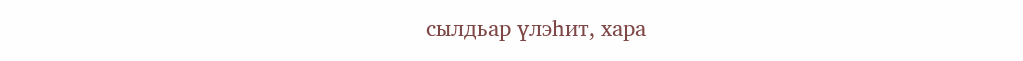сылдьар үлэһит, хара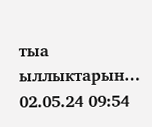тыа ыллыктарын…
02.05.24 09:54